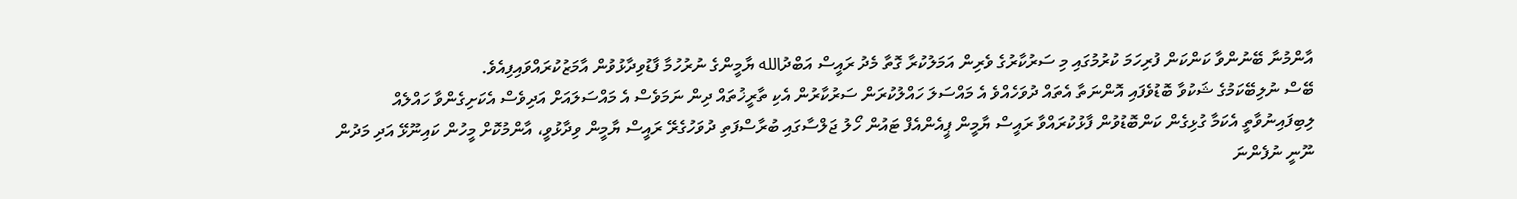އާންމުނާ ބޭނުންވާ ކަންކަން ފުރިހަމަ ކުރުމުގައި މި ސަރުކާރުގެ ވެރިން އަމަލުކުރާ ގޮތާ މެދު ރައީސް އަބްދުالله ޔާމީންގެ ނުރުހުމާ ފާޑުވިދާޅުވުން އާމަޒުކުރައްވައިފިއެވެ.
ބޭސް ނުލިބޭކަމުގެ ޝަކުވާ ބޮޑުވެފައި އޮންނަތާ އެތައް ދުވަހެއްވެ އެ މައްސަލަ ހައްލުކުރަން ސަރުކާރުން އެކި ތާރީޚުތައް ދިން ނަމަވެސް އެ މައްސަލައަށް އަދިވެސް އެކަށިގެންވާ ހައްލެއް ލިބިފައިނުވާތީ އެކަމާ ގުޅިގެން ކަންބޮޑުވުން ފާޅުކުރައްވާ ރައީސް ޔާމީން ޕީއެންއެފް ޓައުން ހޯލު ޖަލްސާގައި ބުރާސްފަތި ދުވަހުގެރޭ ރައީސް ޔާމީން ވިދާޅުވީ، އާންމުކޮށް މީހުން ކައިނޫޅޭ އަދި މަދުން ނޫނީ ނުފެންނަ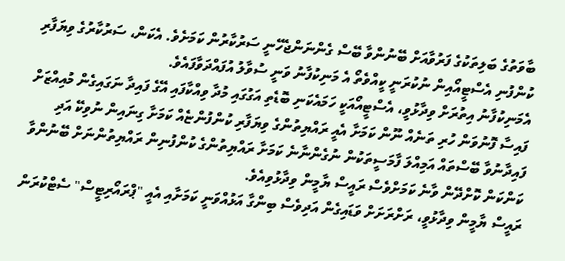ބާވަތުގެ ބަލިތަކުގެ ފަރުވާއަށް ބޭނުންވާ ބޭސް ގެންނަންޖެހޭނީ ސަރުކާރުން ކަމަށެވެ. އެކަން، ސަރުކާރުގެ ވިޔަފާރި ކުންފުނި އެސްޓީއޯއިން ނުކުރަނީ ކީއްވެތޯ އެ މަނިކުފާނު ވަނީ ސުވާލު އުފައްދަވާފައެވެ.
އެމަނިކުފާނު އިތުރަށް ވިދާޅުވީ، އެސްޓީއޯއަކީ ހަމައެކަނި ބޮޑެތި އަގުގައި މުދާ ވިއްކާފައި އޭގެ ފައިދާ ނަގައިގެން މުއިއްޒަށް ފައިސާ ފޮނުވަން ހުރި ތަނެއް ނޫން ކަމަށާ އެއީ ރައްޔިތުންގެ ވިޔަފާރި ކުންފުންޏެއް ކަމަށާ ގިނައިން ނުވިކޭ އަދި ފައިދާނުވާ ބޭސްތައް އަމިއްލަ ފާމަސީތަކުން ނުގެންނާނެ ކަމަށާ ރައްޔިތުންގެ ކުންފުނިން ރައްޔިތުންނަށް ބޭނުންވާ ކަންކަން ކޮށްދޭން ވާނެ ކަމަށްވެސް ރައީސް ޔާމީން ވިދާޅުވިއެވެ.
ރައީސް ޔާމީން ވިދާޅުވީ، ރަށްރަށަށް ވަޑައިގެން އަދިވެސް ބިންގާ އަޅުއްވަނީ ކަމަށާއި އެއީ "ޕްރައޯރިޓީސް" ސެޓްކުރަން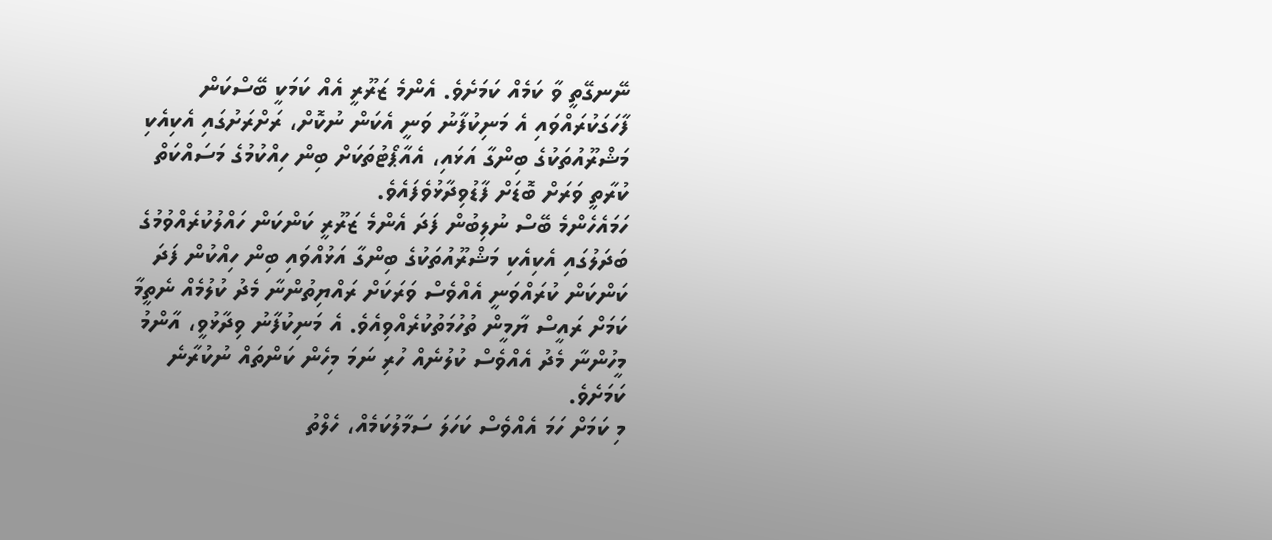ނޭނގޭތީ ވާ ކަމެއް ކަމަށެވެ. އެންމެ ޒަރޫރީ އެއް ކަމަކީ ބޭސްކަން ފާހަގަކުރައްވައި އެ މަނިކުފާނު ވަނީ އެކަން ނުކޮށް، ރަށްރަށުގައި އެކިއެކި މަޝްރޫއުތަކުގެ ބިންގާ އަޅައި، އެއާޕޯޓުތަކަށް ބިން ހިއްކުމުގެ މަސައްކަތް ކުރާތީ ވަރަށް ބޮޑަށް ފާޑުވިދާޅުވެފައެވެ.
ހަމައެހެންމެ ބޭސް ނުލިބުން ފަދަ އެންމެ ޒަރޫރީ ކަންކަން ހައްލުކުރެއްވުމުގެ ބަދަލުގައި އެކިއެކި މަޝްރޫއުތަކުގެ ބިންގާ އަޅުއްވައި ބިން ހިއްކުން ފަދަ ކަންކަން ކުރައްވަނީ އެއްވެސް ވަރަކަށް ރައްޔިތުންނާ މެދު ކުލުމެއް ނެތީމާ ކަމަށް ރައީސް ޔާމީން ތުހުމަތުކުރެއްވިއެވެ. އެ މަނިކުފާނު ވިދާޅުވީ، އާންމު މީހުންނާ މެދު އެއްވެސް ކުލުނެއް ހުރި ނަމަ މިހެން ކަންތައް ނުކުރާނެ ކަމަށެވެ.
މި ކަމަށް ހަމަ އެއްވެސް ކަހަލަ ސަމާލުކަމެއް، ހެލްތު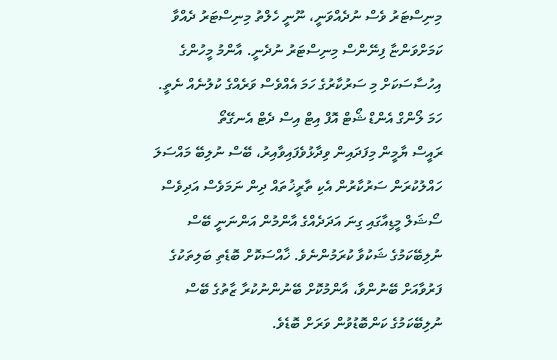މިނިސްޓަރު ވެސް ނުދެއްވަނީ، ނޫނީ ހެލްތު މިނިސްޓަރު ދެއްވާ ކަމަށްވަންޏާ ފިނޭންސް މިނިސްޓަރު ނުދެނީ. އާންމު މީހުންގެ އިހުސާސަކަށް މި ސަރުކާރުގެ ހަމަ އެއްވެސް ވަރެއްގެ ކުލުނެއް ނެތީ. ހަމަ ލޯންގް އެންޑް ޝޯޓް އޮފް އިޓް އިސް ދެޓް އެނގޭތޯ
ރައީސް ޔާމީން މިފަދައިން ވިދާޅުވެފައިވާއިރު، ބޭސް ނުލިބޭ މައްސަލަ ހައްލުކުރަން ސަރުކާރުން އެކި ތާރީޚުތައް ދިން ނަމަވެސް އަދިވެސް ސޯޝަލް މީޑިއާގައި ގިނަ އަދަދެއްގެ އާންމުން އަންނަނީ ބޭސް ނުލިބޭކަމުގެ ޝަކުވާ ކުރަމުންނެވެ. ޚާއްސަކޮށް ބޮޑެތި ބަލިތަކުގެ ފަރުވާއަށް ބޭނުންވާ، އާންމުކޮށް ބޭނުންނުކުރާ ޒާތުގެ ބޭސް ނުލިބޭކަމުގެ ކަންބޮޑުވުން ވަރަށް ބޮޑެވެ.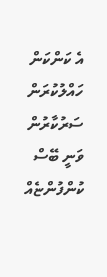އެ ކަންކަން ހައްލުކުރަން ސަރުކާރުން ވަނީ ބޭސް ކުންފުންޏެއް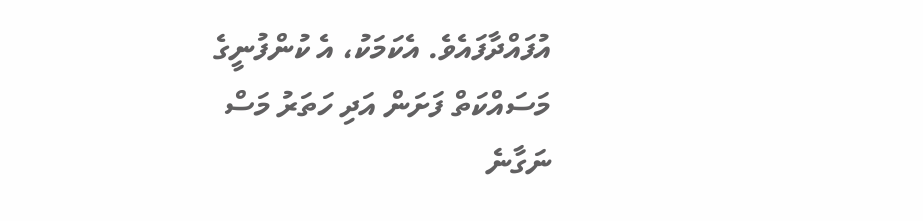އުފައްދާފައެވެ. އެކަމަކު، އެ ކުންފުނީގެ މަސައްކަތް ފަށަން އަދި ހަތަރު މަސް ނަގާނެ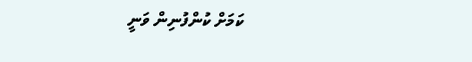ކަމަށް ކުންފުނިން ވަނީ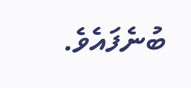ބުނެފައެވެ.